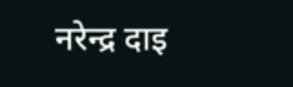नरेन्द्र दाइ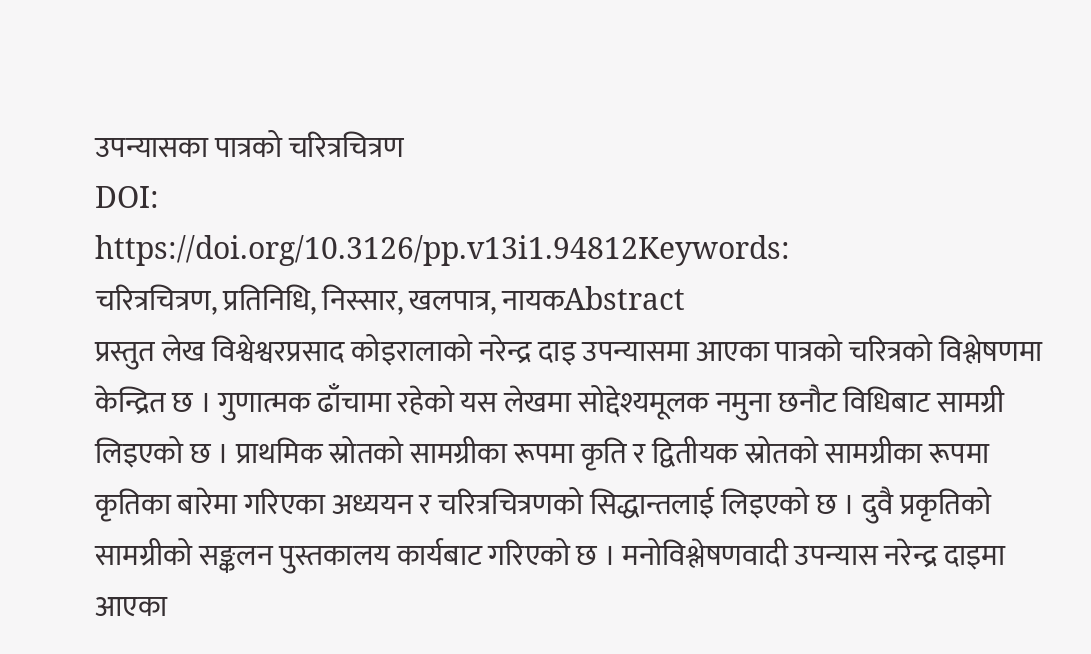उपन्यासका पात्रको चरित्रचित्रण
DOI:
https://doi.org/10.3126/pp.v13i1.94812Keywords:
चरित्रचित्रण, प्रतिनिधि, निस्सार, खलपात्र, नायकAbstract
प्रस्तुत लेख विश्वेश्वरप्रसाद कोइरालाको नरेन्द्र दाइ उपन्यासमा आएका पात्रको चरित्रको विश्लेषणमा केन्द्रित छ । गुणात्मक ढाँचामा रहेको यस लेखमा सोद्देश्यमूलक नमुना छनौट विधिबाट सामग्री लिइएको छ । प्राथमिक स्रोतको सामग्रीका रूपमा कृति र द्वितीयक स्रोतको सामग्रीका रूपमा कृतिका बारेमा गरिएका अध्ययन र चरित्रचित्रणको सिद्धान्तलाई लिइएको छ । दुवै प्रकृतिको सामग्रीको सङ्कलन पुस्तकालय कार्यबाट गरिएको छ । मनोविश्लेषणवादी उपन्यास नरेन्द्र दाइमा आएका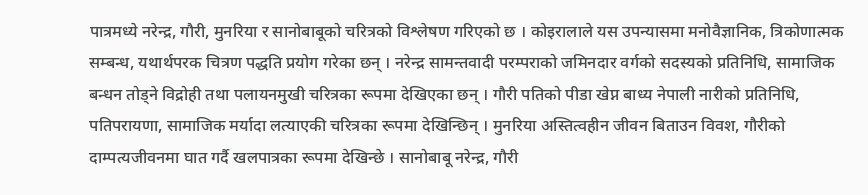पात्रमध्ये नरेन्द्र, गौरी, मुनरिया र सानोबाबूको चरित्रको विश्लेषण गरिएको छ । कोइरालाले यस उपन्यासमा मनोवैज्ञानिक, त्रिकोणात्मक सम्बन्ध, यथार्थपरक चित्रण पद्धति प्रयोग गरेका छन् । नरेन्द्र सामन्तवादी परम्पराको जमिनदार वर्गको सदस्यको प्रतिनिधि, सामाजिक बन्धन तोड्ने विद्रोही तथा पलायनमुखी चरित्रका रूपमा देखिएका छन् । गौरी पतिको पीडा खेप्न बाध्य नेपाली नारीको प्रतिनिधि, पतिपरायणा, सामाजिक मर्यादा लत्याएकी चरित्रका रूपमा देखिन्छिन् । मुनरिया अस्तित्वहीन जीवन बिताउन विवश, गौरीको दाम्पत्यजीवनमा घात गर्दै खलपात्रका रूपमा देखिन्छे । सानोबाबू नरेन्द्र, गौरी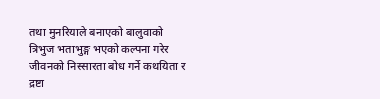तथा मुनरियाले बनाएको बालुवाको त्रिभुज भताभुङ्ग भएको कल्पना गरेर जीवनको निस्सारता बोध गर्ने कथयिता र द्रष्टा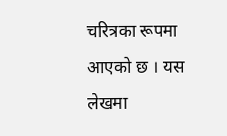चरित्रका रूपमा आएको छ । यस लेखमा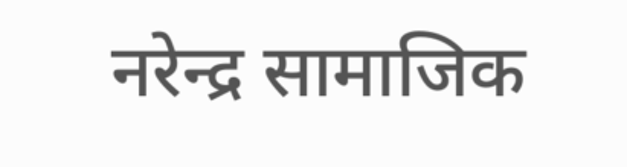नरेन्द्र सामाजिक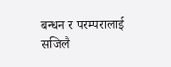बन्धन र परम्परालाई सजिलै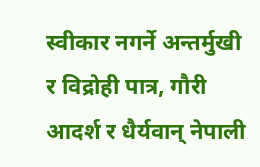स्वीकार नगर्ने अन्तर्मुखी र विद्रोही पात्र, गौरी आदर्श र धैर्यवान् नेपाली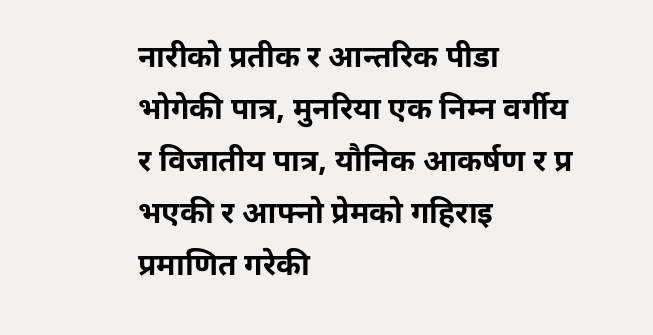नारीको प्रतीक र आन्तरिक पीडा भोगेकी पात्र, मुनरिया एक निम्न वर्गीय र विजातीय पात्र, यौनिक आकर्षण र प्र भएकी र आफ्नो प्रेमको गहिराइ प्रमाणित गरेकी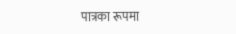पात्रका रूपमा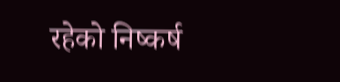रहेको निष्कर्ष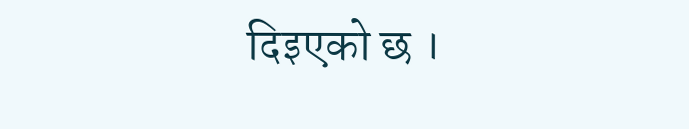दिइएको छ ।